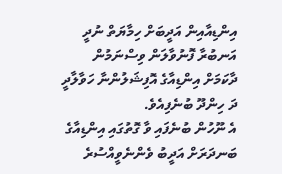އިންޑިއާއިން އަދީބަށް ހިމާޔަތް ނުދީ އަނބުރާ ފޮނުވާލަން ވިސްނަމުން ދާކަމަށް އިންޑިއާގެ އޮފިޝަލުންނާ ހަވާލާދީ ދަ ހިންދޫ ބުނެފިއެވެ.
އެ ނޫހުން ބުނެފައި ވާ ގޮތުގައި އިންޑިއާގެ ބަނދަރަށް އަދީބު ވެންނެވީއްސުރެ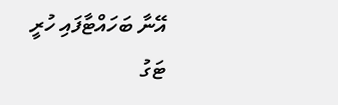އޭނާ ބަހައްޓާފައި ހުރީ ޓަގު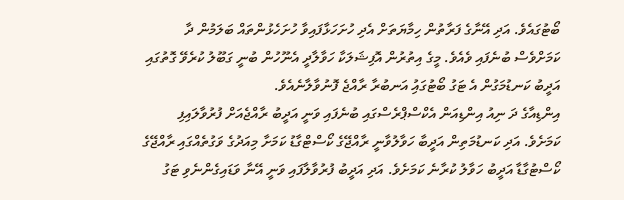ބޯޓުގައެވެ. އަދި އޭނާގެ ފަރާތުން ހިމާޔަތަށް އެދި ހުށަހަޅާފައިވާ ހުށަހެޅުންތައް ބަލަމުން ދާ ކަމަށްވެސް ބުނެފައި ވެއެވެ. މީގެ އިތުރުން އޮފިޝަލަކާ ހަވާލާދީ އެނޫހުން ބުނީ ގަބޫލު ކުރެވޭ ގޮތުގައި އަދީބު ކަނޑުމަގުން އެ ޓަގު ބޯޓުގައުި އަނބުރާ ރާއްޖެ ފޮނުވާލާނެއެވެ.
އިންޑިއާގެ ދަ ނިއު އިންޑިއަން އެކްސްޕްރެސްގައި ބުނެފައި ވަނީ އަދީބު ރާއްޖެއަށް ފުރުވާލައިފި ކަމަށެވެ. އަދި ކަނޑުމަތިން އަދީބާ ހަވާލުވާނީ ރާއްޖޭގެ ކޯސްޓްގާޑު ކަމަށާ މިއަދުގެ ވަގުތެއްގައި ރާއްޖޭގެ ކޯސްޓުގާޑާ އަދީބު ހަވާލު ކުރާނެ ކަމަށެވެ. އަދި އަދީބު ފުރުވާލާފައި ވަނީ އޭނާ ވަޑައިގެންނެވި ޓަގު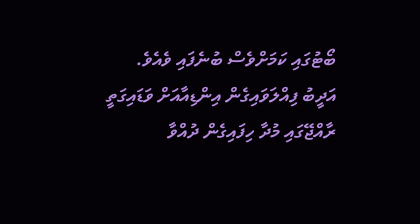ބޯޓުގައި ކަމަށްވެސް ބުނެފައި ވެއެވެ.
އަދީބު ފިއްލަވައިގެން އިންޑިއާއަށް ވަޑައިގަތީ ރާއްޖޭގައި މުދާ ހިފައިގެން ދުއްވާ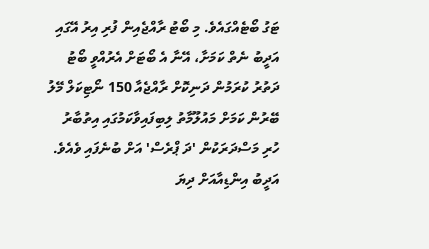ޓަގު ބޯޓެއްގައެވެ. މި ބޯޓު ރާއްޖެއިން ފުރި އިރު އޭގައި އަދީބު ނެތް ކަމަށާ، އޭނާ އެ ބޯޓަށް އެރުއްވީ ބޯޓު ދަތުރު ކުރަމުން ދަނިކޮށް ރާއްޖެއާ 150 ނޯޓިކަލް މޭލު ބޭރުން ކަމަށް މައުލޫމާތު ލިބިފައިވާކަމުގައި އިތުބާރު ހުރި މަސްދަރަކުން 'ދަ ޕްރެސް' އަށް ބުނެފައި ވެއެވެ.
އަދީބު އިންޑިއާއަށް ދިޔަ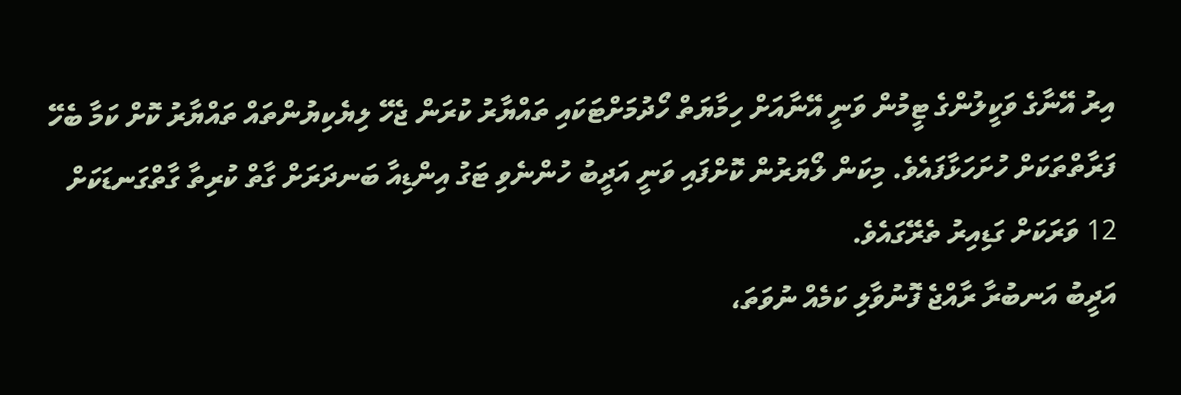އިރު އޭނާގެ ވަކީލުންގެ ޓީމުން ވަނީ އޭނާއަށް ހިމާޔަތް ހޯދުމަށްޓަކައި ތައްޔާރު ކުރަން ޖެހޭ ލިޔެކިޔުންތައް ތައްޔާރު ކޮށް ކަމާ ބެހޭ ފަރާތްތަކަށް ހުށަހަޅާފައެވެ. މިކަން ލޯޔަރުން ކޮށްފައި ވަނީ އަދީބު ހުންނެވި ޓަގު އިންޑިއާ ބަނދަރަށް ގާތް ކުރިތާ ގާތްގަނޑަކަށް 12 ވަރަކަށް ގަޑިއިރު ތެރޭގައެވެ.
އަދީބު އަނބުރާ ރާއްޖެ ފޮނުވާލި ކަމެއް ނުވަތަ،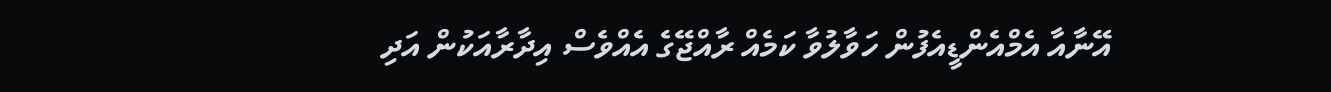އޭނާއާ އެމްއެންޑީއެފުން ހަވާލުވާ ކަމެއް ރާއްޖޭގެ އެއްވެސް އިދާރާއަކުން އަދި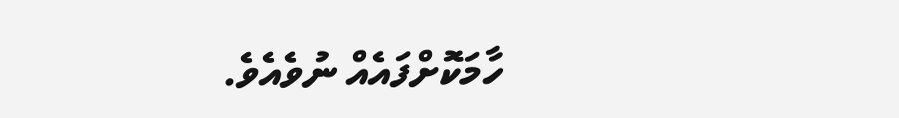ހާމަކޮށްފައެއް ނުވެއެވެ.